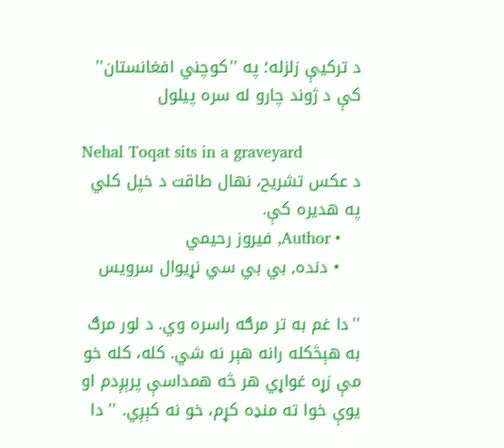د ترکیې زلزله؛ په ''کوچني افغانستان'' کې د ژوند چارو له سره پیلول

Nehal Toqat sits in a graveyard
د عکس تشریح، نهال طاقت د خپل کلي په هدیره کې.
    • Author, فیروز رحیمي
    • دنده, بي بي سي نړیوال سرویس

''دا غم به تر مرګه راسره وي. د لور مرګ به هېڅکله رانه هېر نه شي. کله، کله خو مې زړه غواړي هر څه همداسې پرېږدم او یوې خوا ته منډه کړم، خو نه کېږي. '' دا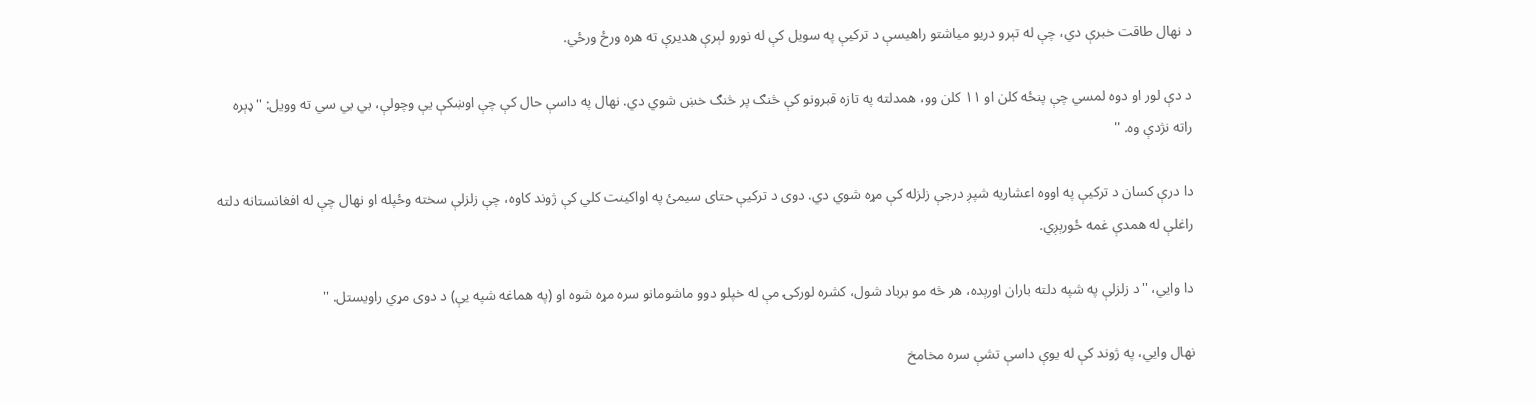د نهال طاقت خبرې دي، چې له تېرو دریو میاشتو راهیسې د ترکیې په سویل کې له نورو لېرې هدیرې ته هره ورځ ورځي.

د دې لور او دوه لمسي چې پنځه کلن او ۱۱ کلن وو، همدلته په تازه قبرونو کې څنګ پر څنګ خښ شوي دي. نهال په داسې حال کې چې اوښکې یې وچولې، بي بي سي ته وویل: ''ډېره راته نژدې وه. ''

دا درې کسان د ترکیې په اووه اعشاریه شپږ درجې زلزله کې مړه شوي دي. دوی د ترکیې حتای سیمئ په اواکینت کلي کې ژوند کاوه، چې زلزلې سخته وځپله او نهال چې له افغانستانه دلته راغلې له همدې غمه ځورېږي.

دا وايي، ''د زلزلې په شپه دلته باران اورېده، هر څه مو برباد شول، کشره لورکۍ مې له خپلو دوو ماشومانو سره مړه شوه او (په هماغه شپه یې) د دوی مړي راویستل. ''

نهال وايي، په ژوند کې له یوې داسې تشې سره مخامخ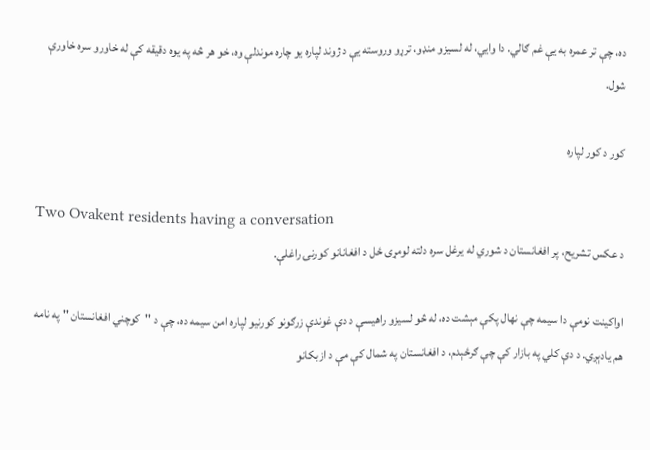ده، چې تر عمره به یې غم ګالي. دا وايي، له لسیزو منډو، ترړو وروسته یې د ژوند لپاره یو چاره موندلې وه، خو هر څه په یوه دقیقه کې له خاورو سره خاورې شول.

کور د کور لپاره

Two Ovakent residents having a conversation
د عکس تشریح، پر افغانستان د شوري له یرغل سره دلته لومړی ځل د افغانانو کورنۍ راغلې.

اواکینت نومې دا سیمه چې نهال پکې مېشت ده، له څو لسیزو راهیسې د دې غوندې زرګونو کورنیو لپاره امن سیمه ده، چې د ''کوچني افغانستان '' په نامه هم یادېږي. د دې کلي په بازار کې چې ګرځېدم، د افغانستان په شمال کې مې د ازبکانو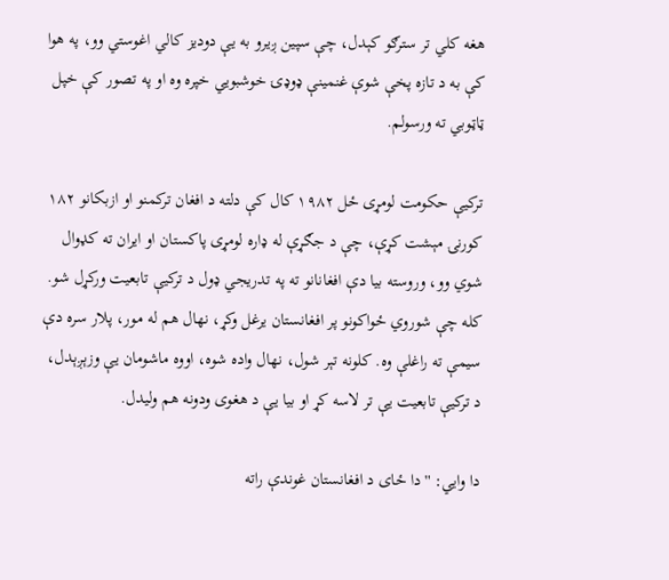هغه کلي تر سترګو کېدل، چې سپین ږیرو به یې دودیز کالي اغوستي وو، په هوا کې به د تازه پخې شوې غنمینې ډوډۍ خوشبويي خپره وه او په تصور کې خپل ټاټوبي ته ورسولم.

ترکیې حکومت لومړی ځل ۱۹۸۲ کال کې دلته د افغان ترکمنو او ازبکانو ۱۸۲ کورنۍ مېشت کړې، چې د جګړې له ډاره لومړی پاکستان او ایران ته کډوال شوي وو، وروسته بیا دې افغانانو ته په تدریجي ډول د ترکیې تابعیت ورکړل شو. کله چې شوروي ځواکونو پر افغانستان یرغل وکړ، نهال هم له مور، پلار سره دې سیمې ته راغلې وه. کلونه تېر شول، نهال واده شوه، اووه ماشومان یې وزېږېدل، د ترکیې تابعیت یې تر لاسه کړ او بیا یې د هغوی ودونه هم ولیدل.

دا وايي: ''دا ځای د افغانستان غوندې راته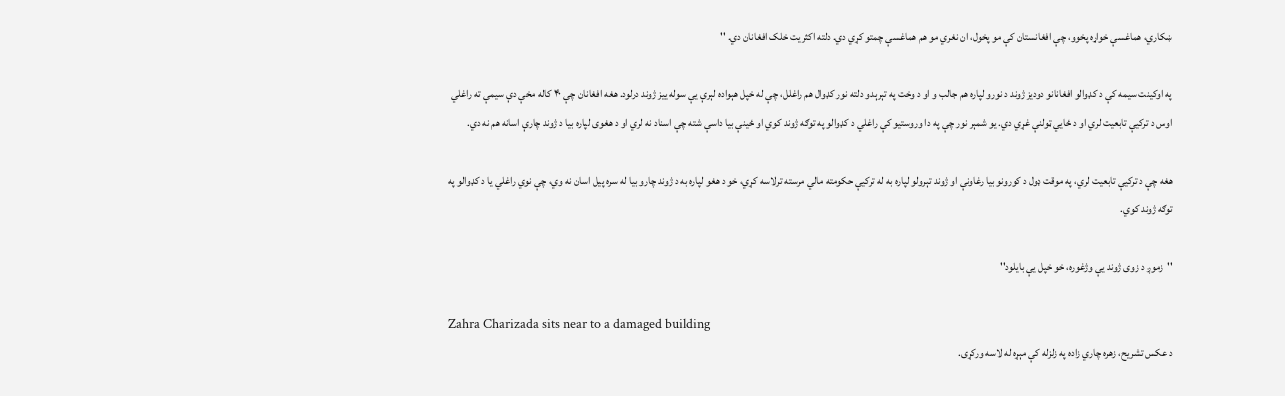ښکاري، هماغسې خواړه پخوو، چې افغانستان کې مو پخول، ان نغري مو هم هماغسې چمتو کړي دي. دلته اکثریت خلک افغانان دي. ''

په اوکینت سیمه کې د کډوالو افغانانو دودیز ژوند د نورو لپاره هم جالب و او د وخت په تېرېدو دلته نور کډوال هم راغلل، چې له خپل هېواده لېرې یې سوله ییز ژوند درلود. هغه افغانان چې ۴۰ کاله مخې دې سیمې ته راغلي اوس د ترکیې تابعیت لري او د ځايي ټولنې غړي دي. یو شمېر نور چې په دا وروستیو کې راغلي د کډوالو په توګه ژوند کوي او ځینې بیا داسې شته چې اسناد نه لري او د هغوی لپاره بیا د ژوند چارې اسانه هم نه دي.

هغه چې د ترکیې تابعیت لري، په موقت ډول د کورونو بیا رغاونې او ژوند تېرولو لپاره به له ترکیې حکومته مالي مرسته ترلاسه کړي، خو د هغو لپاره به د ژوند چارو بیا له سره پیل اسان نه وي، چې نوي راغلي یا د کډوالو په توګه ژوند کوي.

''زموږ د زوی ژوند یې وژغوره، خو خپل یې بایلود''

Zahra Charizada sits near to a damaged building
د عکس تشریح، زهره چاري زاده په زلزله کې مېړه له لاسه ورکړی.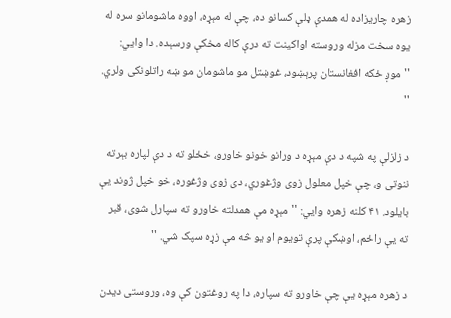زهره چاريزاده له همدې ډلې کسانو ده، چې له مېړه، اووه ماشومانو سره له یوه سخت مزله وروسته اواکینت ته درې کاله مخکې ورسېده. دا وايي: ''موږ ځکه افغانستان پرېښود، غوښتل مو ماشومان مو ښه راتلونکی ولري. ''

د زلزلې په شپه د دې مېړه د ورانو خونو خاورو، خځلو ته د دې لپاره بېرته ننوتی و، چې خپل معلول زوی وژغوري، دی زوی وژغوره، خو خپل ژوند یې بایلود. ۴۱ کلنه زهره وايي: ''مېړه مې همدلته خاورو ته سپارل شوی، قبر ته یې راځم، اوښکې پرې تویوم او یو څه مې زړه سپک شي. ''

د زهره مېړه یې چې خاورو ته سپاره، دا په روغتون کې وه، وروستی دیدن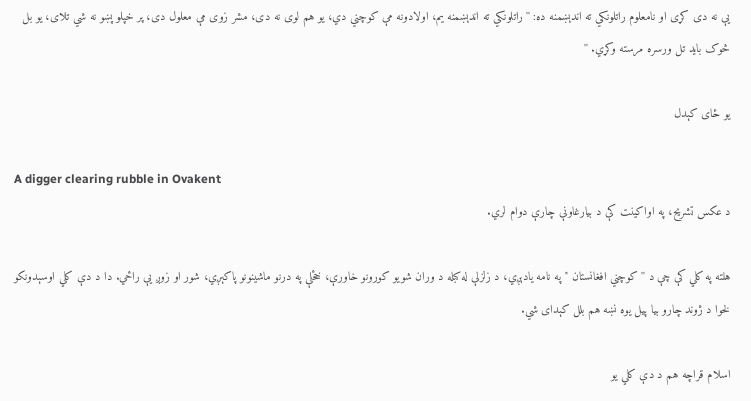یې نه دی کړی او نامعلوم راتلونکي ته اندېښمنه ده: ''راتلونکي ته اندېښمنه یم، اولادونه مې کوچني دي، یو هم لوی نه دی، مشر زوی مې معلول دی، پر خپلو پښو نه شي تلای، یو بل څوک باید تل ورسره مرسته وکړي. ''

یو ځای کېدل

A digger clearing rubble in Ovakent
د عکس تشریح، په اواکینت کې د بیارغاونې چارې دوام لري.

هلته په کلي کې چې د ''کوچني افغانستان '' په نامه یادېږي، د زلزلې له کبله د وران شویو کورونو خاورې، خځلې په درنو ماشینونو پاکېږي، شور او زوږ یې راځي. دا د دې کلي اوسېدونکو لخوا د ژوند چارو بیا پیل یوه نښه هم بلل کېدای شي.

اسلام قراچه هم د دې کلي یو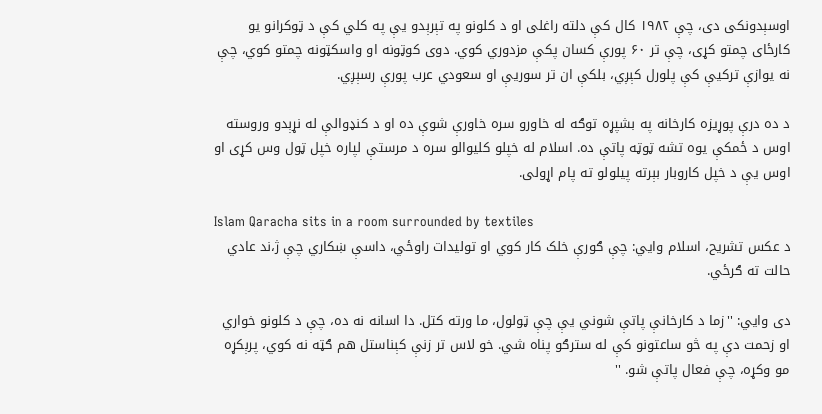اوسېدونکی دی، چې ۱۹۸۲ کال کې دلته راغلی او د کلونو په تېرېدو یې په کلي کې د ټوکرانو یو کارځای چمتو کړی، چې تر ۶۰ پورې کسان پکې مزدوري کوي. دوی کوټونه او واسکټونه چمتو کوي، چې نه یوازې ترکیې کې پلورل کېږي، بلکې ان تر سوریې او سعودي عرب پورې رسېږي.

د ده درې پوړیزه کارخانه په بشپړه توګه له خاورو سره خاورې شوې ده او د کنډوالې له نړېدو وروسته اوس د ځمکې یوه تشه ټوټه پاتې ده. اسلام له خپلو کلیوالو سره د مرستې لپاره خپل ټول وس کړی او اوس یې د خپل کاروبار بېرته پیلولو ته پام اړولی.

Islam Qaracha sits in a room surrounded by textiles
د عکس تشریح، اسلام وايي: چې ګورې خلک کار کوي او تولیدات راوځي، داسې ښکاري چې ژ،ند عادي حالت ته ګرځي.

دی وايي: ''زما د کارخانې پاتې شوني یې چې ټولول، ما ورته کتل. دا اسانه نه ده، چې د کلونو خواري او زحمت دې په څو ساعتونو کې له سترګو پناه شي. خو لاس تر زنې کېناستل هم ګټه نه کوي، پرېکړه مو وکړه، چې فعال پاتې شو. ''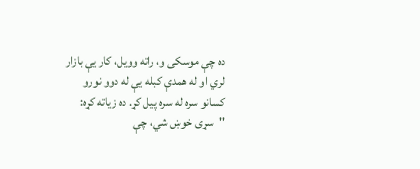ده چې موسکی و، راته وویل، کار یې بازار لري او له همدې کبله یې له دوو نورو کسانو سره له سره پیل کړ. ده زیاته کړه: ''سړی خوښ شي، چې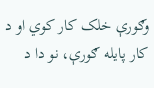وګورې خلک کار کوي او د کار پایله ګورې، نو دا د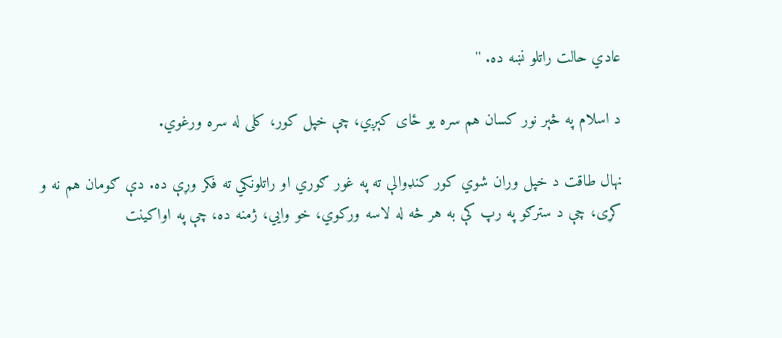عادي حالت راتلو نښه ده. ''

د اسلام په څېر نور کسان هم سره یو ځای کېږي، چې خپل کور، کلی له سره ورغوي.

نهال طاقت د خپل وران شوي کور کنډوالې ته په غور ګوري او راتلونکي ته فکر وړې ده. دې ګومان هم نه و کړی، چې د سترګو په رپ کې به هر څه له لاسه ورکوي، خو وايي، ژمنه ده، چې په اواکینت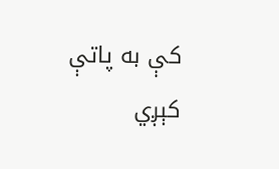کې به پاتې کېږي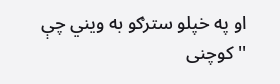او په خپلو سترګو به ویني چې ''کوچنی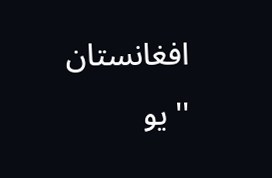افغانستان '' یو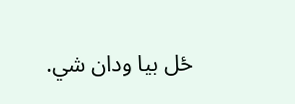ځل بیا ودان شي.